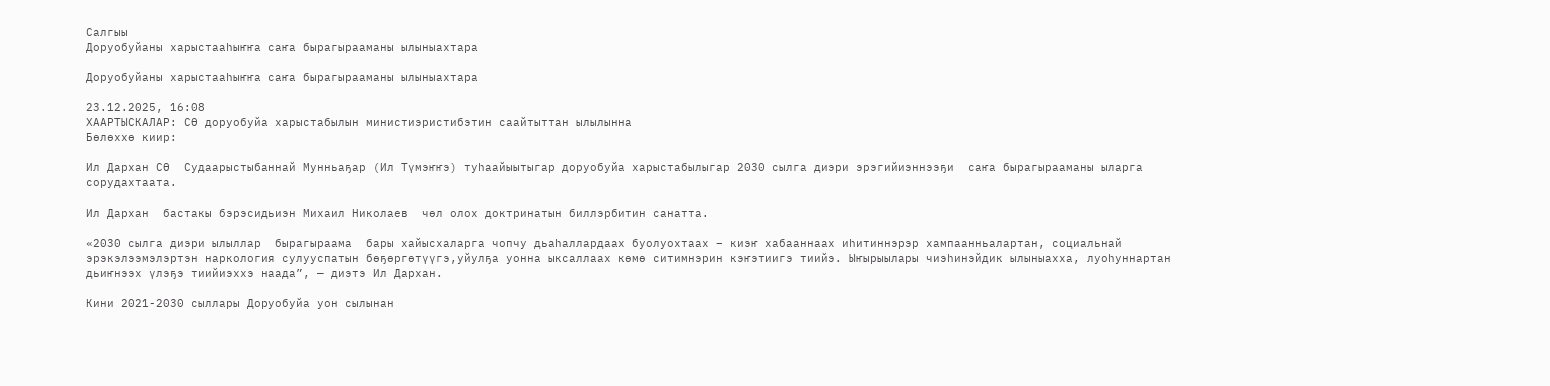Салгыы
Доруобуйаны харыстааһыҥҥа саҥа бырагырааманы ылыныахтара

Доруобуйаны харыстааһыҥҥа саҥа бырагырааманы ылыныахтара

23.12.2025, 16:08
ХААРТЫСКАЛАР: СӨ доруобуйа харыстабылын министиэристибэтин саайтыттан ылылынна
Бөлөххө киир:

Ил Дархан СӨ  Судаарыстыбаннай Мунньаҕар (Ил Түмэҥҥэ) туһаайыытыгар доруобуйа харыстабылыгар 2030 сылга диэри эрэгийиэннээҕи  саҥа бырагырааманы ыларга сорудахтаата.

Ил Дархан  бастакы бэрэсидьиэн Михаил Николаев  чөл олох доктринатын биллэрбитин санатта.

«2030 сылга диэри ылыллар  бырагыраама  бары хайысхаларга чопчу дьаһаллардаах буолуохтаах – киэҥ хабааннаах иһитиннэрэр хампаанньалартан, социальнай эрэкэлээмэлэртэн наркология сулууспатын бөҕөргөтүүгэ,уйулҕа уонна ыксаллаах көмө ситимнэрин кэҥэтиигэ тиийэ. Ыҥырыылары чиэһинэйдик ылыныахха, луоһуннартан дьиҥнээх үлэҕэ тиийиэххэ наада”, — диэтэ Ил Дархан.

Кини 2021-2030 сыллары Доруобуйа уон сылынан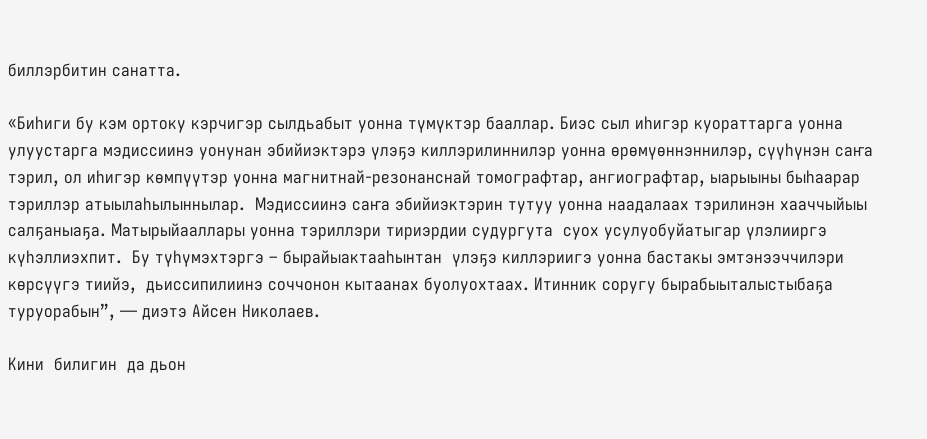биллэрбитин санатта.

«Биһиги бу кэм ортоку кэрчигэр сылдьабыт уонна түмүктэр бааллар. Биэс сыл иһигэр куораттарга уонна улуустарга мэдиссиинэ уонунан эбийиэктэрэ үлэҕэ киллэрилиннилэр уонна өрөмүөннэннилэр, сүүһүнэн саҥа тэрил, ол иһигэр көмпүүтэр уонна магнитнай-резонанснай томографтар, ангиографтар, ыарыыны быһаарар тэриллэр атыылаһылыннылар.  Мэдиссиинэ саҥа эбийиэктэрин тутуу уонна наадалаах тэрилинэн хааччыйыы салҕаныаҕа. Матырыйааллары уонна тэриллэри тириэрдии судургута  суох усулуобуйатыгар үлэлииргэ күһэллиэхпит.  Бу түһүмэхтэргэ – бырайыактааһынтан  үлэҕэ киллэриигэ уонна бастакы эмтэнээччилэри көрсүүгэ тиийэ,  дьиссипилиинэ соччонон кытаанах буолуохтаах. Итинник соругу бырабыыталыстыбаҕа туруорабын”, — диэтэ Айсен Николаев.

Кини  билигин  да дьон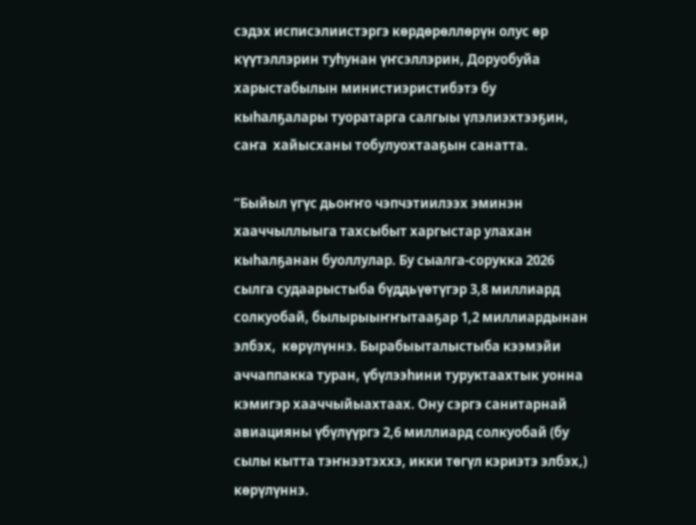сэдэх исписэлиистэргэ көрдөрөллөрүн олус өр күүтэллэрин туһунан үҥсэллэрин, Доруобуйа харыстабылын министиэристибэтэ бу кыһалҕалары туоратарга салгыы үлэлиэхтээҕин, саҥа  хайысханы тобулуохтааҕын санатта.

“Быйыл үгүс дьоҥҥо чэпчэтиилээх эминэн хааччыллыыга тахсыбыт харгыстар улахан кыһалҕанан буоллулар. Бу сыалга-сорукка 2026 сылга судаарыстыба бүддьүөтүгэр 3,8 миллиард солкуобай, былырыыҥҥытааҕар 1,2 миллиардынан элбэх,  көрүлүннэ. Бырабыыталыстыба кээмэйи аччаппакка туран, үбүлээһини туруктаахтык уонна кэмигэр хааччыйыахтаах. Ону сэргэ санитарнай авиацияны үбүлүүргэ 2,6 миллиард солкуобай (бу сылы кытта тэҥнээтэххэ, икки төгүл кэриэтэ элбэх,) көрүлүннэ.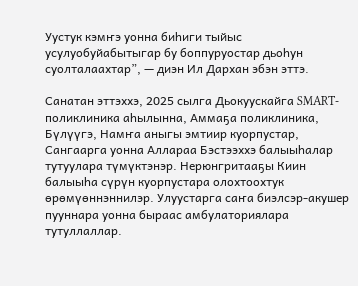Уустук кэмҥэ уонна биһиги тыйыс усулуобуйабытыгар бу боппуруостар дьоһун суолталаахтар”, — диэн Ил Дархан эбэн эттэ.

Санатан эттэххэ, 2025 сылга Дьокуускайга SMART-поликлиника аһылынна, Аммаҕа поликлиника, Бүлүүгэ, Намҥа аныгы эмтиир куорпустар, Сангаарга уонна Аллараа Бэстээххэ балыыһалар тутуулара түмүктэнэр. Нерюнгритааҕы Киин балыыһа сүрүн куорпустара олохтоохтук өрөмүөннэннилэр. Улуустарга саҥа биэлсэр-акушер пууннара уонна быраас амбулаториялара тутуллаллар.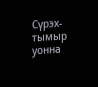Сүрэх-тымыр уонна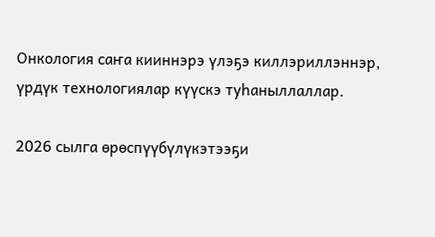Онкология саҥа кииннэрэ үлэҕэ киллэриллэннэр, үрдүк технологиялар күүскэ туһаныллаллар.

2026 сылга өрөспүүбүлүкэтээҕи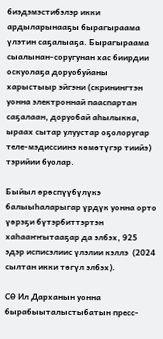биэдэмэстибэлэр икки ардыларынааҕы бырагыраама үлэтин саҕалыаҕа. Бырагыраама сыалынан-соругунан хас биирдии оскуолаҕа доруобуйаны харыстыыр эйгэни (скринингтэн уонна электроннай пааспартан саҕалаан, доруобай аһылыкка, ыраах сытар улуустар оҕолоругар теле-мэдиссиинэ көмөтүгэр тиийэ) тэрийии буолар.

Быйыл өрөспүүбүлүкэ балыыһаларыгар үрдүк уонна орто үөрэҕи бүтэрбиттэртэн хаһааҥҥытааҕар да элбэх, 925 эдэр исписэлиис үлэлии кэллэ  (2024 сылтан икки төгүл элбэх).

СӨ Ил Дарханын уонна бырабыыталыстыбатын пресс-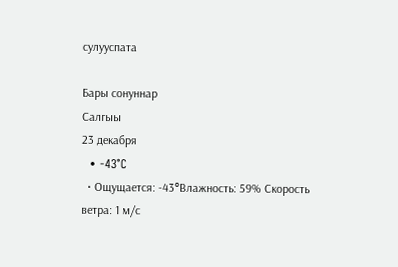сулууспата

Бары сонуннар
Салгыы
23 декабря
  • -43°C
  • Ощущается: -43°Влажность: 59% Скорость ветра: 1 м/с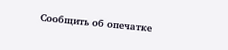Сообщить об опечатке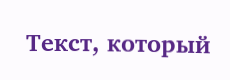Текст, который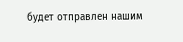будет отправлен нашим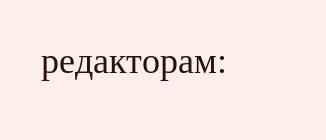редакторам: